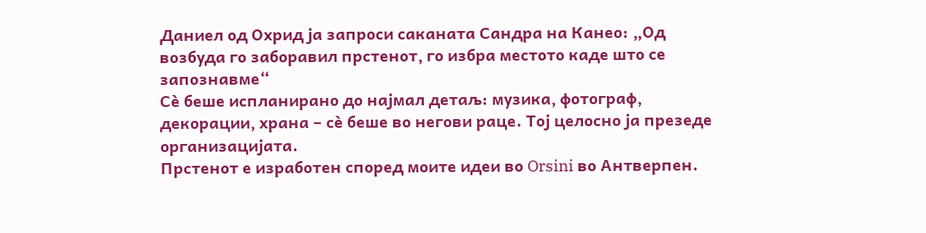Даниел од Охрид ја запроси саканата Сандра на Канео: „Од возбуда го заборавил прстенот, го избра местото каде што се запознавме“
Сè беше испланирано до најмал детаљ: музика, фотограф, декорации, храна – сè беше во негови раце. Тој целосно ја презеде организацијата.
Прстенот е изработен според моите идеи во Orsini во Антверпен.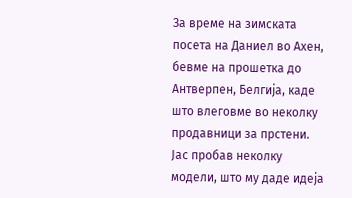За време на зимската посета на Даниел во Ахен, бевме на прошетка до Антверпен, Белгија, каде што влеговме во неколку продавници за прстени. Јас пробав неколку модели, што му даде идеја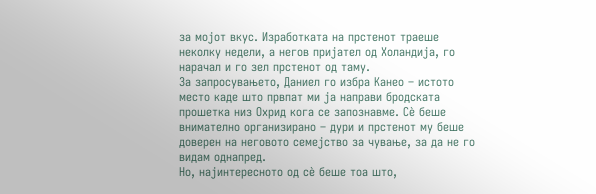за мојот вкус. Изработката на прстенот траеше неколку недели, а негов пријател од Холандија, го нарачал и го зел прстенот од таму.
За запросувањето, Даниел го избра Канео – истото место каде што првпат ми ја направи бродската прошетка низ Охрид кога се запознавме. Сè беше внимателно организирано – дури и прстенот му беше доверен на неговото семејство за чување, за да не го видам однапред.
Но, најинтересното од сè беше тоа што,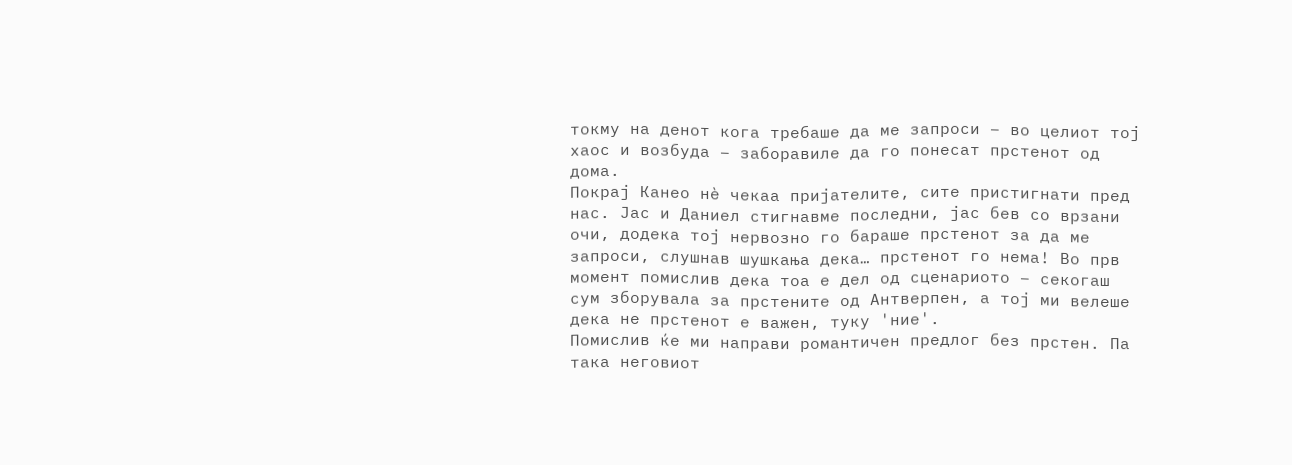токму на денот кога требаше да ме запроси – во целиот тој хаос и возбуда – заборавиле да го понесат прстенот од дома.
Покрај Канео нè чекаа пријателите, сите пристигнати пред нас. Јас и Даниел стигнавме последни, јас бев со врзани очи, додека тој нервозно го бараше прстенот за да ме запроси, слушнав шушкања дека… прстенот го нема! Во прв момент помислив дека тоа е дел од сценариото – секогаш сум зборувала за прстените од Антверпен, а тој ми велеше дека не прстенот е важен, туку 'ние'.
Помислив ќе ми направи романтичен предлог без прстен. Па така неговиот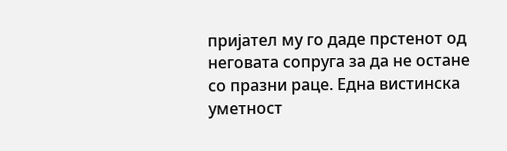пријател му го даде прстенот од неговата сопруга за да не остане со празни раце. Една вистинска уметност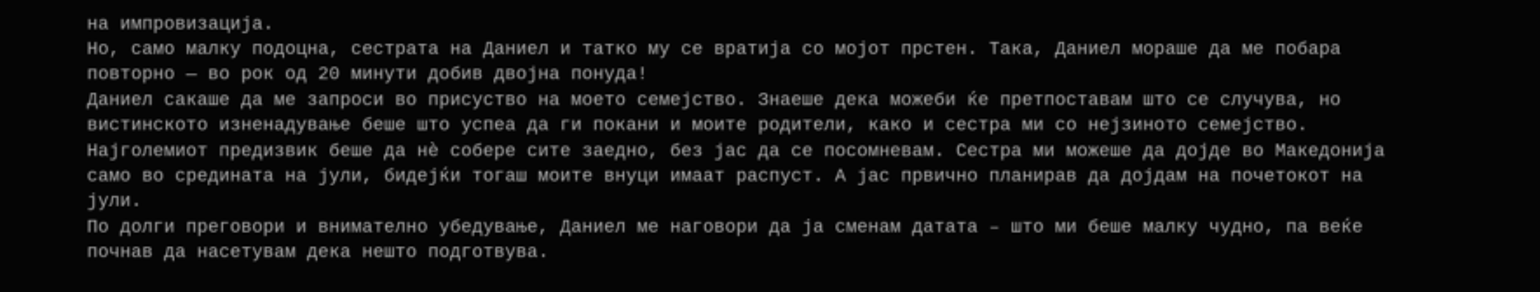на импровизација.
Но, само малку подоцна, сестрата на Даниел и татко му се вратија со мојот прстен. Така, Даниел мораше да ме побара повторно — во рок од 20 минути добив двојна понуда!
Даниел сакаше да ме запроси во присуство на моето семејство. Знаеше дека можеби ќе претпоставам што се случува, но вистинското изненадување беше што успеа да ги покани и моите родители, како и сестра ми со нејзиното семејство.
Најголемиот предизвик беше да нè собере сите заедно, без јас да се посомневам. Сестра ми можеше да дојде во Македонија само во средината на јули, бидејќи тогаш моите внуци имаат распуст. А јас првично планирав да дојдам на почетокот на јули.
По долги преговори и внимателно убедување, Даниел ме наговори да ја сменам датата – што ми беше малку чудно, па веќе почнав да насетувам дека нешто подготвува.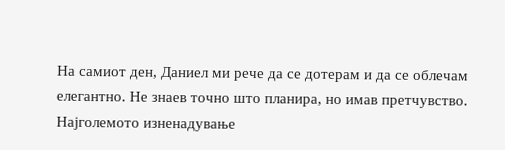На самиот ден, Даниел ми рече да се дотерам и да се облечам елегантно. Не знаев точно што планира, но имав претчувство.
Најголемото изненадување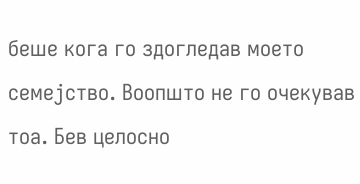беше кога го здогледав моето семејство. Воопшто не го очекував тоа. Бев целосно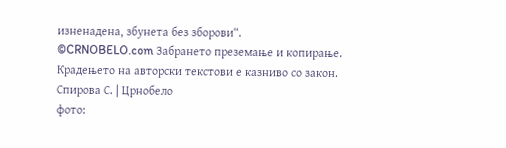изненадена, збунета без зборови“.
©CRNOBELO.com Забрането преземање и копирање. Крадењето на авторски текстови е казниво со закон.
Спирова С. | Црнобело
фото: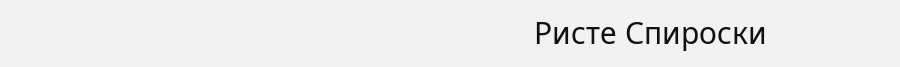Ристе Спироски